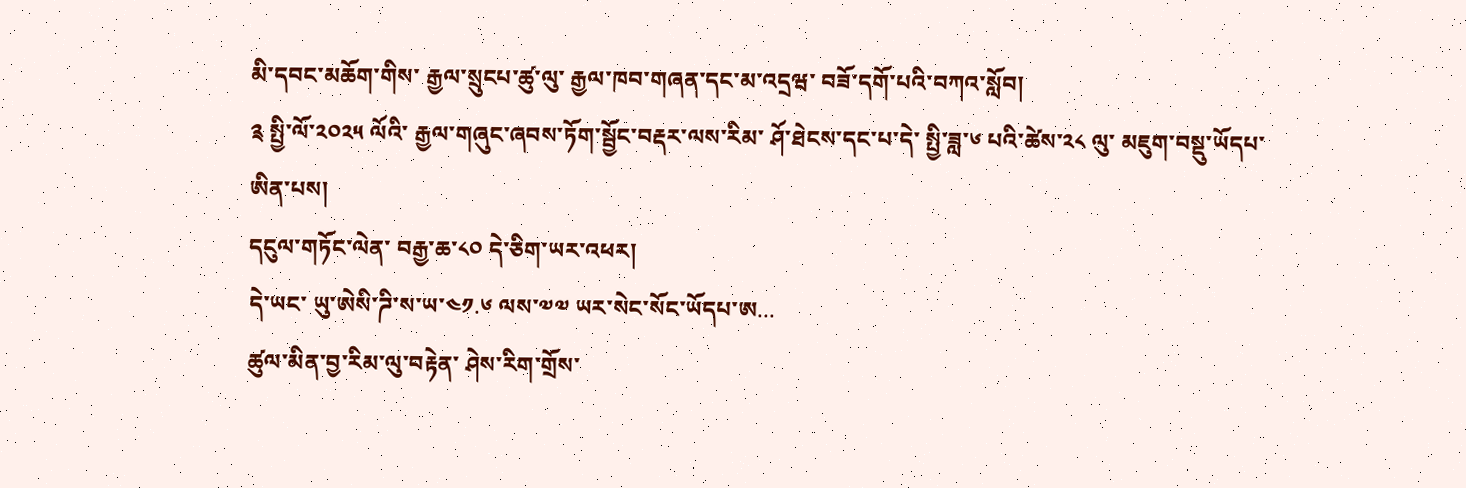མི་དབང་མཆོག་གིས་ རྒྱལ་སྲུངཔ་ཚུ་ལུ་ རྒྱལ་ཁབ་གཞན་དང་མ་འདྲཝ་ བཟོ་དགོ་པའི་བཀའ་སློབ།
༉ སྤྱི་ལོ་༢༠༢༥ ལོའི་ རྒྱལ་གཞུང་ཞབས་ཏོག་སྦྱོང་བརྡར་ལས་རིམ་ ཤོ་ཐེངས་དང་པ་དེ་ སྤྱི་ཟླ་༦ པའི་ཚེས་༢༨ ལུ་ མཇུག་བསྡུ་ཡོདཔ་ཨིན་པས།
དངུལ་གཏོང་ལེན་ བརྒྱ་ཆ་༨༠ དེ་ཅིག་ཡར་འཕར།
དེ་ཡང་ ཡུ་ཨེསི་ཌི་ས་ཡ་༤༡.༦ ལས་༧༧ ཡར་སེང་སོང་ཡོདཔ་ཨ...
ཚུལ་མིན་བྱ་རིམ་ལུ་བརྟེན་ ཤེས་རིག་གྲོས་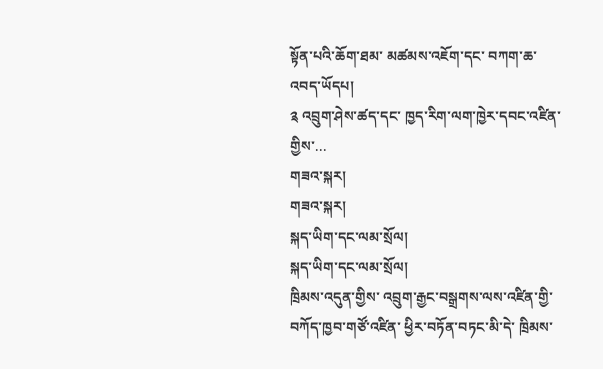སྟོན་པའི་ཆོག་ཐམ་ མཚམས་འཇོག་དང་ བཀག་ཆ་འབད་ཡོདཔ།
༉ འབྲུག་ཤེས་ཚད་དང་ ཁྱད་རིག་ལག་ཁྱེར་དབང་འཛིན་གྱིས་...
གཟའ་སྐར།
གཟའ་སྐར།
སྐད་ཡིག་དང་ལམ་སྲོལ།
སྐད་ཡིག་དང་ལམ་སྲོལ།
ཁྲིམས་འདུན་གྱིས་ འབྲུག་རྒྱང་བསྒྲགས་ལས་འཛིན་གྱི་ བཀོད་ཁྱབ་གཙོ་འཛིན་ ཕྱིར་བཏོན་བཏང་མི་དེ་ ཁྲིམས་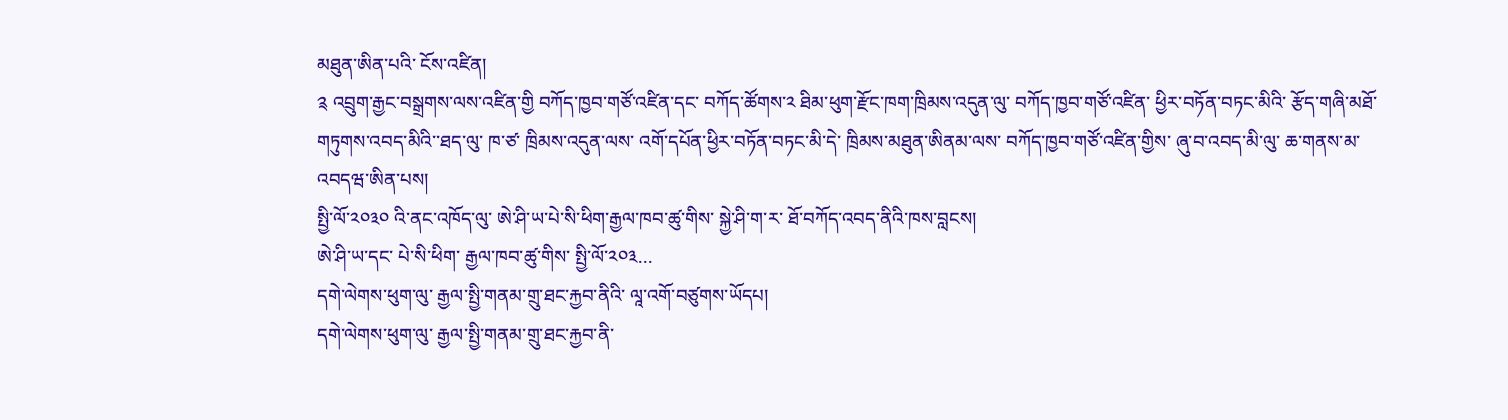མཐུན་ཨིན་པའི་ ངོས་འཛིན།
༉ འབྲུག་རྒྱང་བསྒྲགས་ལས་འཛིན་གྱི བཀོད་ཁྱབ་གཙོ་འཛིན་དང་ བཀོད་ཚོགས་༢ ཐིམ་ཕུག་རྫོང་ཁག་ཁྲིམས་འདུན་ལུ་ བཀོད་ཁྱབ་གཙོ་འཛིན་ ཕྱིར་བཏོན་བཏང་མིའི་ རྩོད་གཞི་མཐོ་གཏུགས་འབད་མིའི་་ཐད་ལུ་ ཁ་ཙ་ ཁྲིམས་འདུན་ལས་ འགོ་དཔོན་ཕྱིར་བཏོན་བཏང་མི་དེ་ ཁྲིམས་མཐུན་ཨིནམ་ལས་ བཀོད་ཁྱབ་གཙོ་འཛིན་གྱིས་ ཞུ་བ་འབད་མི་ལུ་ ཆ་གནས་མ་འབདཝ་ཨིན་པས།
སྤྱི་ལོ་༢༠༣༠ འི་ནང་འཁོད་ལུ་ ཨེ་ཤི་ཡ་པེ་སི་ཕིག་རྒྱལ་ཁབ་ཚུ་གིས་ སྐྱེ་ཤི་ག་ར་ ཐོ་བཀོད་འབད་ནིའི་ཁས་བླངས།
ཨེ་ཤི་ཡ་དང་ པེ་སི་ཕིག་ རྒྱལ་ཁབ་ཚུ་གིས་ སྤྱི་ལོ་༢༠༣...
དགེ་ལེགས་ཕུག་ལུ་ རྒྱལ་སྤྱི་གནམ་གྲུ་ཐང་རྐྱབ་ནིའི་ ལཱ་འགོ་བཙུགས་ཡོདཔ།
དགེ་ལེགས་ཕུག་ལུ་ རྒྱལ་སྤྱི་གནམ་གྲུ་ཐང་རྐྱབ་ནི་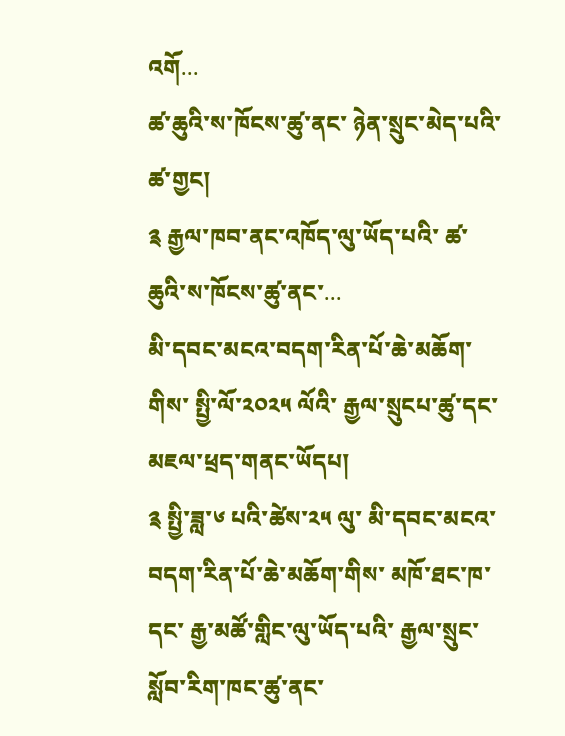འགོ...
ཚ་ཆུའི་ས་ཁོངས་ཚུ་ནང་ ཉེན་སྲུང་མེད་པའི་ཚ་གྱང།
༉ རྒྱལ་ཁབ་ནང་འཁོད་ལུ་ཡོད་པའི་ ཚ་ཆུའི་ས་ཁོངས་ཚུ་ནང་...
མི་དབང་མངའ་བདག་རིན་པོ་ཆེ་མཆོག་གིས་ སྤྱི་ལོ་༢༠༢༥ ལོའི་ རྒྱལ་སྲུངཔ་ཚུ་དང་ མཇལ་ཕྲད་གནང་ཡོདཔ།
༉ སྤྱི་ཟླ་༦ པའི་ཚེས་༢༥ ལུ་ མི་དབང་མངའ་བདག་རིན་པོ་ཆེ་མཆོག་གིས་ མཁོ་ཐང་ཁ་དང་ རྒྱ་མཚོ་གླིང་ལུ་ཡོད་པའི་ རྒྱལ་སྲུང་སློབ་རིག་ཁང་ཚུ་ནང་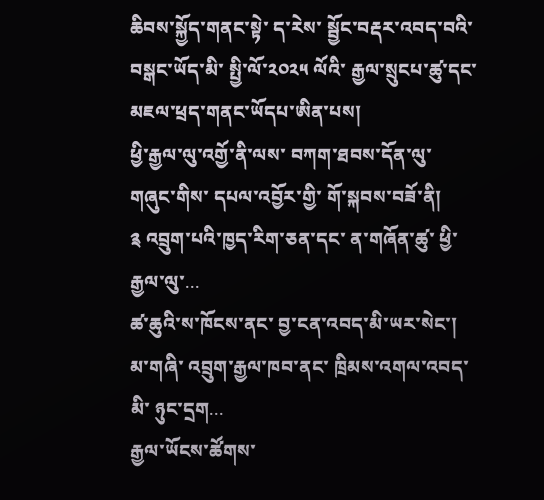ཆིབས་སྐྱོད་གནང་སྟེ་ ད་རེས་ སྦྱོང་བརྡར་འབད་བའི་བསྒང་ཡོད་མི་ སྤྱི་ལོ་༢༠༢༥ ལོའི་ རྒྱལ་སྲུངཔ་ཚུ་དང་ མཇལ་ཕྲད་གནང་ཡོདཔ་ཨིན་པས།
ཕྱི་རྒྱལ་ལུ་འགྱོ་ནི་ལས་ བཀག་ཐབས་དོན་ལུ་ གཞུང་གིས་ དཔལ་འབྱོར་གྱི་ གོ་སྐབས་བཟོ་ནི།
༉ འབྲུག་པའི་ཁྱད་རིག་ཅན་དང་ ན་གཞོན་ཚུ་ ཕྱི་རྒྱལ་ལུ་...
ཚ་ཆུའི་ས་ཁོངས་ནང་ བྱ་ངན་འབད་མི་ཡར་སེང་།
མ་གཞི་ འབྲུག་རྒྱལ་ཁབ་ནང་ ཁྲིམས་འགལ་འབད་མི་ ཉུང་དྲག...
རྒྱལ་ཡོངས་ཚོགས་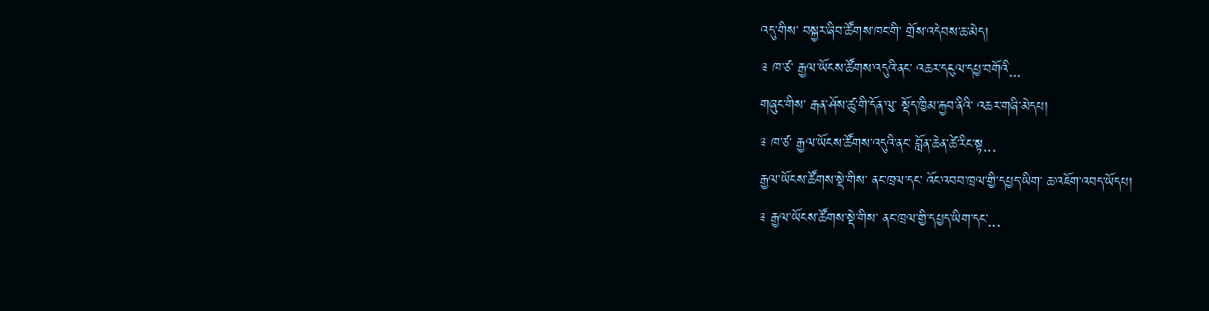འདུ་གིས་ བསྐྱར་ཞིབ་ཚོགས་ཁང་གི་ གྲོས་འདེབས་ཆ་མེད།
༉ ཁ་ཙ་ རྒྱལ་ཡོངས་ཚོགས་འདུའི་ནང་ འཆར་དངུལ་དཔྱ་བགོའི...
གཞུང་གིས་ རྒན་ཤོས་ཚུ་གི་དོན་ལུ་ སྡོད་ཁྱིམ་རྐྱབ་ནིའི་ འཆར་གཞི་མེདཔ།
༉ ཁ་ཙ་ རྒྱལ་ཡོངས་ཚོགས་འདུའི་ནང་ བློན་ཆེན་ཚེ་རིང་སྟ...
རྒྱལ་ཡོངས་ཚོགས་སྡེ་གིས་ ནང་ཁྲལ་དང་ འོང་འབབ་ཁྲལ་གྱི་དཔྱད་ཡིག་ ཆ་འཇོག་འབད་ཡོདཔ།
༉ རྒྱལ་ཡོངས་ཚོགས་སྡེ་གིས་ ནང་ཁྲལ་གྱི་དཔྱད་ཡིག་དང་...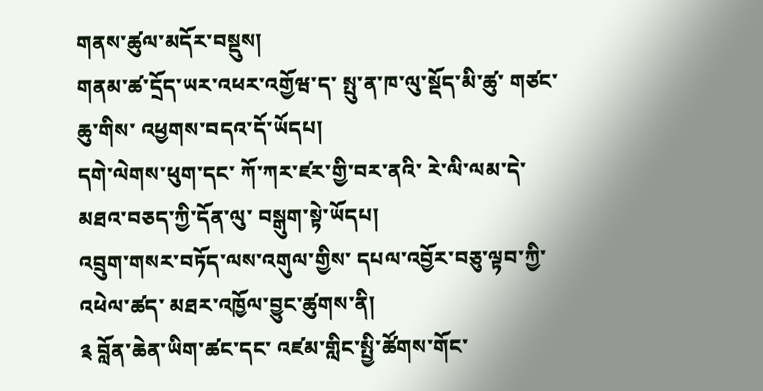གནས་ཚུལ་མདོར་བསྡུས།
གནམ་ཚ་དྲོད་ཡར་འཕར་འགྱོཝ་ད་ སྤུ་ན་ཁ་ལུ་སྡོད་མི་ཚུ་ གཙང་ཆུ་གིས་ འཕྱགས་བདའ་དོ་ཡོདཔ།
དགེ་ལེགས་ཕུག་དང་ ཀོ་ཀར་ཛར་གྱི་བར་ནའི་ རེ་ལི་ལམ་དེ་ མཐའ་བཅད་ཀྱི་དོན་ལུ་ བསྒུག་སྟེ་ཡོདཔ།
འབྲུག་གསར་བཏོད་ལས་འགུལ་གྱིས་ དཔལ་འབྱོར་བཅུ་ལྟབ་ཀྱི་འཕེལ་ཚད་ མཐར་འཁྱོལ་བྱུང་ཚུགས་ནི།
༉ བློན་ཆེན་ཡིག་ཚང་དང་ འཛམ་གླིང་སྤྱི་ཚོགས་གོང་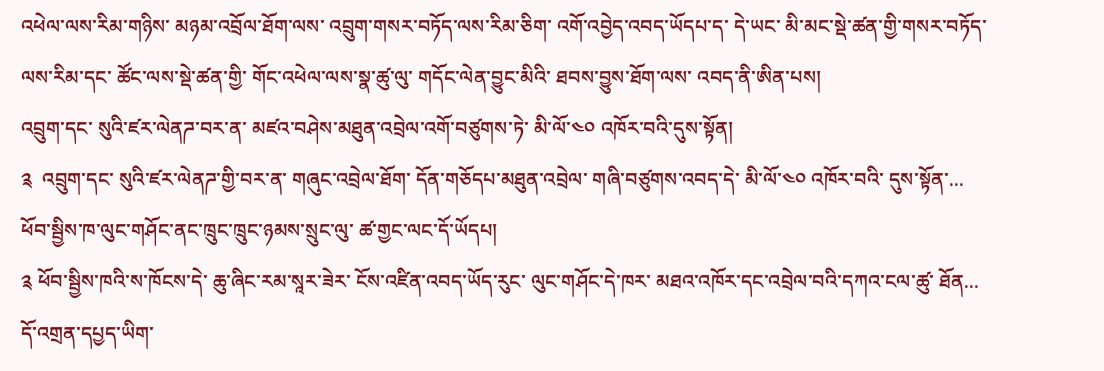འཕེལ་ལས་རིམ་གཉིས་ མཉམ་འབྲོལ་ཐོག་ལས་ འབྲུག་གསར་བཏོད་ལས་རིམ་ཅིག་ འགོ་འབྱེད་འབད་ཡོདཔ་ད་ དེ་ཡང་ མི་མང་སྡེ་ཚན་གྱི་གསར་བཏོད་ལས་རིམ་དང་ ཚོང་ལས་སྡེ་ཚན་གྱི་ གོང་འཕེལ་ལས་སྣ་ཚུ་ལུ་ གདོང་ལེན་བྱུང་མིའི་ ཐབས་བྱུས་ཐོག་ལས་ འབད་ནི་ཨིན་པས།
འབྲུག་དང་ སུའི་ཛར་ལེནཌ་བར་ན་ མཛའ་བཤེས་མཐུན་འབྲེལ་འགོ་བཙུགས་ཏེ་ མི་ལོ་༤༠ འཁོར་བའི་དུས་སྟོན།
༉  འབྲུག་དང་ སུའི་ཛར་ལེནཌ་གྱི་བར་ན་ གཞུང་འབྲེལ་ཐོག་ དོན་གཅོདཔ་མཐུན་འབྲེལ་ གཞི་བཙུགས་འབད་དེ་ མི་ལོ་༤༠ འཁོར་བའི་ དུས་སྟོན་...
ཕོབ་སྦྱིས་ཁ་ལུང་གཤོང་ནང་ཁྲུང་ཁྲུང་ཉམས་སྲུང་ལུ་ ཚ་གྱང་ལང་དོ་ཡོདཔ།
༉ ཕོབ་སྦྱིས་ཁའི་ས་ཁོངས་དེ་ ཆུ་ཞིང་རམ་སཱར་ཟེར་ ངོས་འཛིན་འབད་ཡོད་རུང་ ལུང་གཤོང་དེ་ཁར་ མཐའ་འཁོར་དང་འབྲེལ་བའི་དཀའ་ངལ་ཚུ་ ཐོན...
དོ་འགྲན་དཔྱད་ཡིག་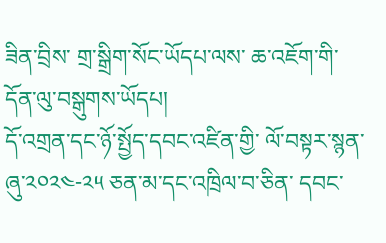ཟིན་བྲིས་ གྲ་སྒྲིག་སོང་ཡོདཔ་ལས་ ཆ་འཇོག་གི་དོན་ལུ་བསྒུགས་ཡོདཔ།
དོ་འགྲན་དང་ཉོ་སྤྱོད་དབང་འཛིན་གྱི་ ལོ་བསྟར་སྙན་ཞུ་༢༠༢༤-༢༥ ཅན་མ་དང་འཁྲིལ་བ་ཅིན་ དབང་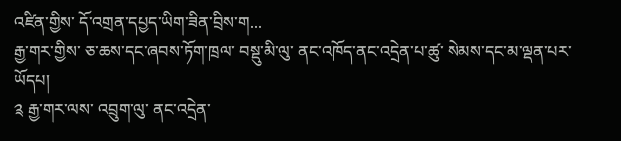འཛིན་གྱིས་ དོ་འགྲན་དཔྱད་ཡིག་ཟིན་བྲིས་ག...
རྒྱ་གར་གྱིས་ ཅ་ཆས་དང་ཞབས་ཏོག་ཁྲལ་ བསྡུ་མི་ལུ་ ནང་འཁོད་ནང་འདྲེན་པ་ཚུ་ སེམས་དང་མ་ལྡན་པར་ཡོདཔ།
༉ རྒྱ་གར་ལས་ འབྲུག་ལུ་ ནང་འདྲེན་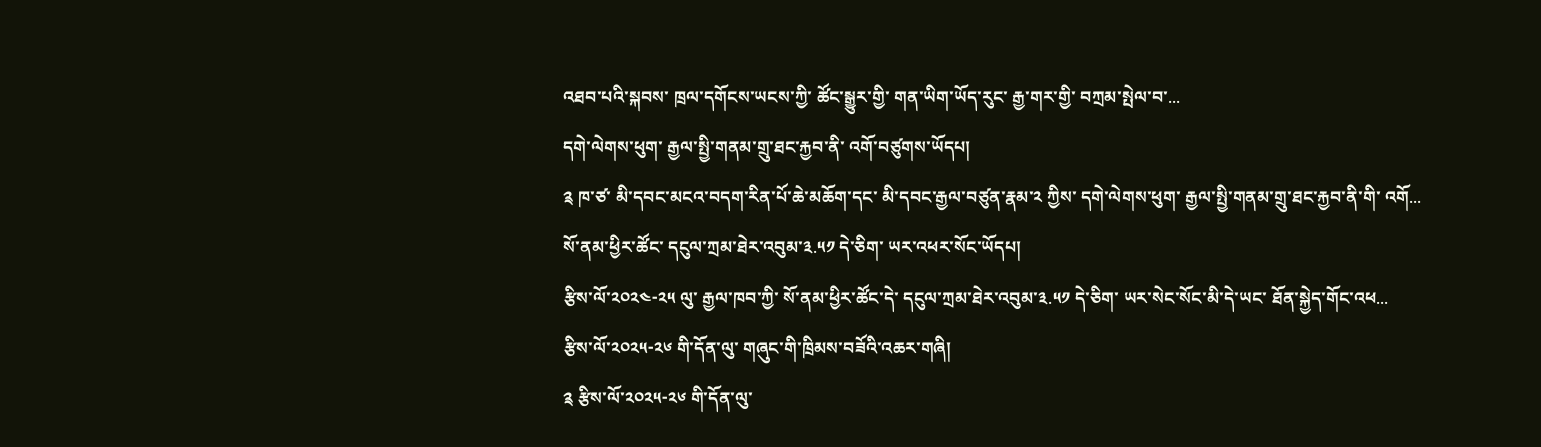འཐབ་པའི་སྐབས་ ཁྲལ་དགོངས་ཡངས་ཀྱི་ ཚོང་སྒྱུར་གྱི་ གན་ཡིག་ཡོད་རུང་ རྒྱ་གར་གྱི་ བཀྲམ་སྤེལ་བ་...
དགེ་ལེགས་ཕུག་ རྒྱལ་སྤྱི་གནམ་གྲུ་ཐང་རྐྱབ་ནི་ འགོ་བཙུགས་ཡོདཔ།
༉ ཁ་ཙ་ མི་དབང་མངའ་བདག་རིན་པོ་ཆེ་མཆོག་དང་ མི་དབང་རྒྱལ་བཙུན་རྣམ་༢ ཀྱིས་ དགེ་ལེགས་ཕུག་ རྒྱལ་སྤྱི་གནམ་གྲུ་ཐང་རྐྱབ་ནི་གི་ འགོ...
སོ་ནམ་ཕྱིར་ཚོང་ དངུལ་ཀྲམ་ཐེར་འབུམ་༣.༥༡ དེ་ཅིག་ ཡར་འཕར་སོང་ཡོདཔ།
རྩིས་ལོ་༢༠༢༤-༢༥ ལུ་ རྒྱལ་ཁབ་ཀྱི་ སོ་ནམ་ཕྱིར་ཚོང་དེ་ དངུལ་ཀྲམ་ཐེར་འབུམ་༣.༥༡ དེ་ཅིག་ ཡར་སེང་སོང་མི་དེ་ཡང་ ཐོན་སྐྱེད་གོང་འཕ...
རྩིས་ལོ་༢༠༢༥-༢༦ གི་དོན་ལུ་ གཞུང་གི་ཁྲིམས་བཟོའི་འཆར་གཞི།
༉ རྩིས་ལོ་༢༠༢༥-༢༦ གི་དོན་ལུ་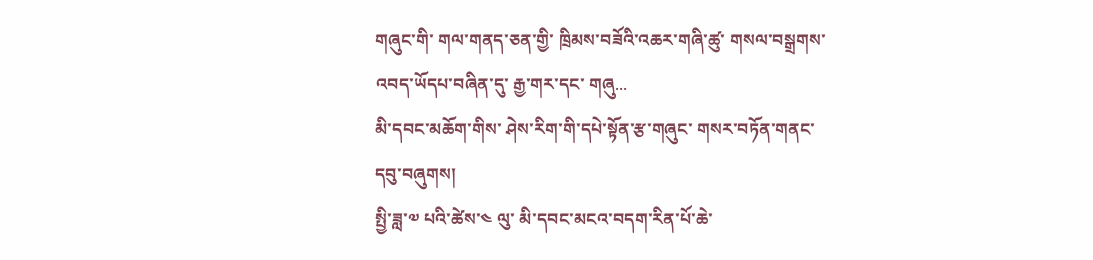གཞུང་གི་ གལ་གནད་ཅན་གྱི་ ཁྲིམས་བཟོའི་འཆར་གཞི་ཚུ་ གསལ་བསྒྲགས་འབད་ཡོདཔ་བཞིན་དུ་ རྒྱ་གར་དང་ གཞུ...
མི་དབང་མཆོག་གིས་ ཤེས་རིག་གི་དཔེ་སྟོན་རྩ་གཞུང་ གསར་བཏོན་གནང་དབུ་བཞུགས།
སྤྱི་ཟླ་༧ པའི་ཚེས་༤ ལུ་ མི་དབང་མངའ་བདག་རིན་པོ་ཆེ་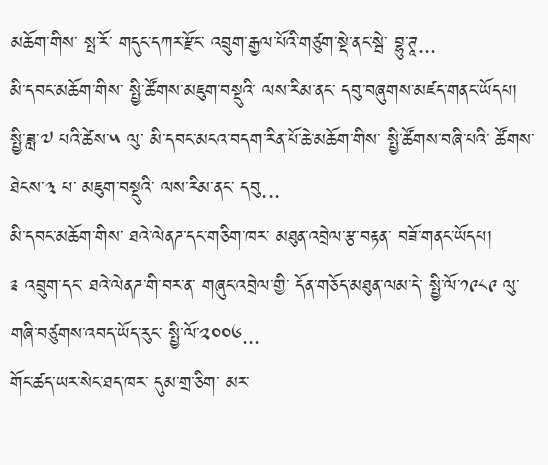མཆོག་གིས་ སྤ་རོ་ གདུང་དཀར་རྫོང་ འབྲུག་རྒྱལ་པོའི་གཙུག་སྡེ་ནང་སྦེ་ བྷུ་ཊཱ...
མི་དབང་མཆོག་གིས་ སྤྱི་ཚོགས་མཇུག་བསྡུའི་ ལས་རིམ་ནང་ དབུ་བཞུགས་མཛད་གནང་ཡོདཔ།
སྤྱི་ཟླ་༧ པའི་ཚེས་༥ ལུ་ མི་དབང་མངའ་བདག་རིན་པོ་ཆེ་མཆོག་གིས་ སྤྱི་ཚོགས་བཞི་པའི་ ཚོགས་ཐེངས་༣ པ་ མཇུག་བསྡུའི་ ལས་རིམ་ནང་ དབུ...
མི་དབང་མཆོག་གིས་ ཐའེ་ལེནཌ་དང་གཅིག་ཁར་ མཐུན་འབྲེལ་རྩ་བརྟན་ བཟོ་གནང་ཡོདཔ།
༉ འབྲུག་དང་ ཐའེ་ལེནཌ་གི་བར་ན་ གཞུང་འབྲེལ་གྱི་ དོན་གཅོད་མཐུན་ལམ་དེ་ སྤྱི་ལོ་༡༩༨༩ ལུ་ གཞི་བཙུགས་འབད་ཡོད་རུང་ སྤྱི་ལོ་༢༠༠༦...
གོང་ཚད་ཡར་སེང་ཐད་ཁར་ དུམ་གྲ་ཅིག་ མར་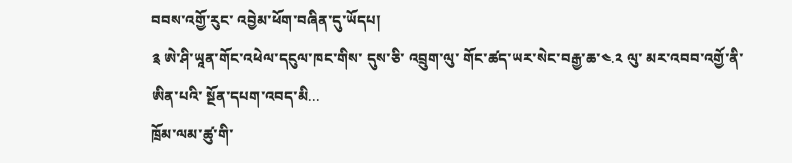བབས་འགྱོ་རུང་ འབྱེམ་ཕོག་བཞིན་དུ་ཡོདཔ།
༉ ཨེ་ཤི་ཡཱན་གོང་འཕེལ་དངུལ་ཁང་གིས་ དུས་ཅི་ འབྲུག་ལུ་ གོང་ཚད་ཡར་སེང་བརྒྱ་ཆ་༤.༢ ལུ་ མར་འབབ་འགྱོ་ནི་ཨིན་པའི་ སྔོན་དཔག་འབད་མི...
ཁྲོམ་ལམ་ཚུ་གི་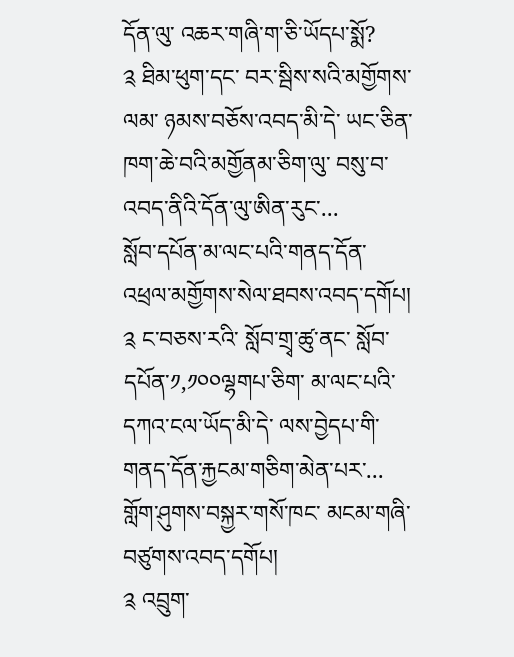དོན་ལུ་ འཆར་གཞི་ག་ཅི་ཡོདཔ་སྨོ?
༉ ཐིམ་ཕུག་དང་ བར་སྦིས་སའི་མགྱོགས་ལམ་ ཉམས་བཅོས་འབད་མི་དེ་ ཡང་ཅིན་ ཁག་ཆེ་བའི་མགྱོནམ་ཅིག་ལུ་ བསུ་བ་འབད་ནིའི་དོན་ལུ་ཨིན་རུང་...
སློབ་དཔོན་མ་ལང་པའི་གནད་དོན་ འཕྲལ་མགྱོགས་སེལ་ཐབས་འབད་དགོཔ།
༉ ང་བཅས་རའི་ སློབ་གྲྭ་ཚུ་ནང་ སློབ་དཔོན་༡,༡༠༠ལྷགཔ་ཅིག་ མ་ལང་པའི་དཀའ་ངལ་ཡོད་མི་དེ་ ལས་བྱེདཔ་གི་ གནད་དོན་རྐྱངམ་གཅིག་མེན་པར་...
གློག་ཤུགས་བསྐྱར་གསོ་ཁང་ མངམ་གཞི་བཙུགས་འབད་དགོཔ།
༉ འབྲུག་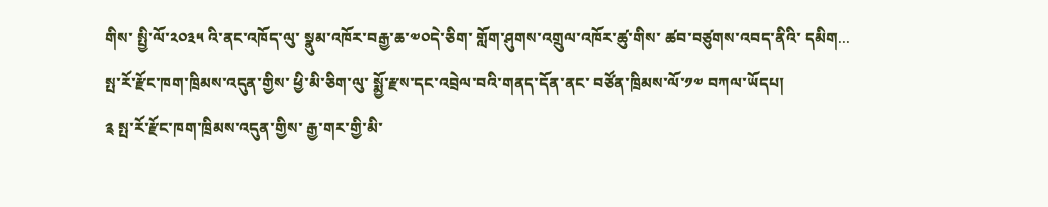གིས་ སྤྱི་ལོ་༢༠༣༥ འི་ནང་འཁོད་ལུ་ སྣུམ་འཁོར་བརྒྱ་ཆ་༧༠དེ་ཅིག་ གློག་ཤུགས་འགྲུལ་འཁོར་ཚུ་གིས་ ཚབ་བཙུགས་འབད་ནིའི་ དམིག...
སྤ་རོ་རྫོང་ཁག་ཁྲིམས་འདུན་གྱིས་ ཕྱི་མི་ཅིག་ལུ་ སྨྱོ་རྫས་དང་འབྲེལ་བའི་གནད་དོན་ནང་ བཙོན་ཁྲིམས་ལོ་༡༧ བཀལ་ཡོདཔ།
༉ སྤ་རོ་རྫོང་ཁག་ཁྲིམས་འདུན་གྱིས་ རྒྱ་གར་གྱི་མི་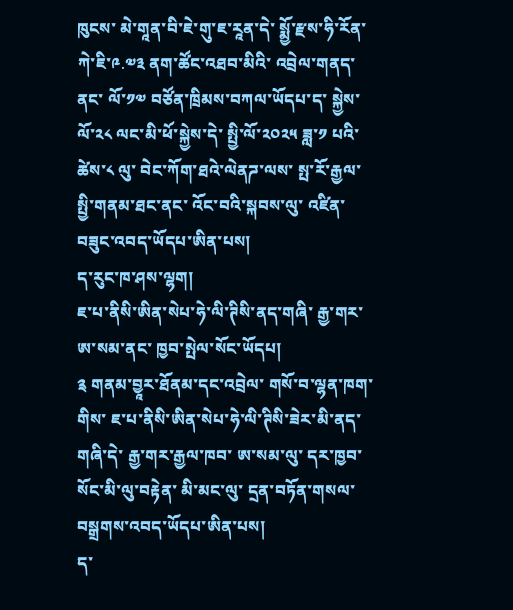ཁུངས་ མེ་གཱན་བི་ཇེ་གུ་ཇ་རཱན་དེ་ སྨྱོ་རྫས་ཧི་རོན་ཀེ་ཇི་༩.༧༣ ནག་ཚོང་འཐབ་མིའི་ འབྲེལ་གནད་ནང་ ལོ་༡༧ བཙོན་ཁྲིམས་བཀལ་ཡོདཔ་ད་ སྐྱེས་ལོ་༢༨ ལང་མི་ཕོ་སྐྱེས་དེ་ སྤྱི་ལོ་༢༠༢༥ ཟླ་༡ པའི་ཚེས་༨ ལུ་ བེང་ཀོག་ཐའེ་ལེནཌ་ལས་ སྤ་རོ་རྒྱལ་སྤྱི་གནམ་ཐང་ནང་ འོང་བའི་སྐབས་ལུ་ འཛིན་བཟུང་འབད་ཡོདཔ་ཨིན་པས།
ད་རུང་ཁ་ཤས་ལྷག།
ཇ་པ་ནིསི་ཨིན་སེཔ་ཧེ་ལི་ཊིསི་ནད་གཞི་ རྒྱ་གར་ཨ་སམ་ནང་ ཁྱབ་སྤེལ་སོང་ཡོདཔ།
༉ གནམ་བྱཱར་ཐོནམ་དང་འབྲེལ་ གསོ་བ་ལྷན་ཁག་གིས་ ཇ་པ་ནིསི་ཨིན་སེཔ་ཧེ་ལི་ཊིསི་ཟེར་མི་ནད་གཞི་དེ་ རྒྱ་གར་རྒྱལ་ཁབ་ ཨ་སམ་ལུ་ དར་ཁྱབ་སོང་མི་ལུ་བརྟེན་ མི་མང་ལུ་ དྲན་བཏོན་གསལ་བསྒྲགས་འབད་ཡོདཔ་ཨིན་པས།
ད་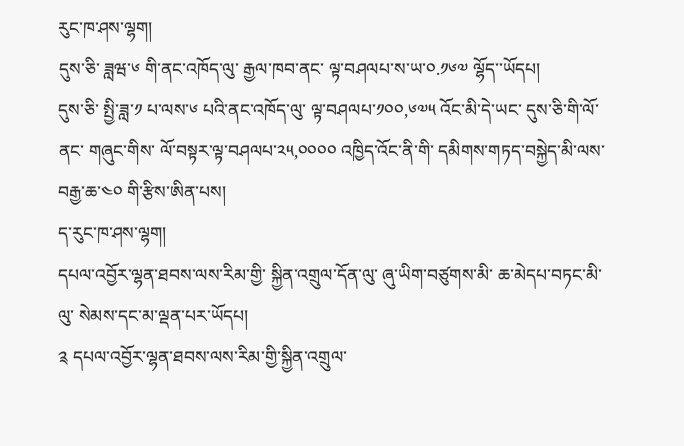རུང་ཁ་ཤས་ལྷག།
དུས་ཅི་ ཟླཝ་༦ གི་ནང་འཁོད་ལུ་ རྒྱལ་ཁབ་ནང་ ལྟ་བཤལཔ་ས་ཡ་༠.༡༦༧ ལྷོད་་ཡོདཔ།
དུས་ཅི་ སྤྱི་ཟླ་༡ པ་ལས་༦ པའི་ནང་འཁོད་ལུ་ ལྟ་བཤལཔ་༡༠༠,༦༧༥ འོང་མི་དེ་ཡང་ དུས་ཅི་གི་ལོ་ནང་ གཞུང་གིས་ ལོ་བསྟར་ལྟ་བཤལཔ་༢༥,༠༠༠༠ འཁྱིད་འོང་ནི་གི་ དམིགས་གཏད་བསྐྱེད་མི་ལས་ བརྒྱ་ཆ་༤༠ གི་རྩིས་ཨིན་པས།
ད་རུང་ཁ་ཤས་ལྷག།
དཔལ་འབྱོར་ལྷན་ཐབས་ལས་རིམ་གྱི་ སྐྱིན་འགྲུལ་དོན་ལུ་ ཞུ་ཡིག་བཙུགས་མི་ ཆ་མེདཔ་བཏང་མི་ལུ་ སེམས་དང་མ་ལྡན་པར་ཡོདཔ།
༉ དཔལ་འབྱོར་ལྷན་ཐབས་ལས་རིམ་གྱི་སྐྱིན་འགྲུལ་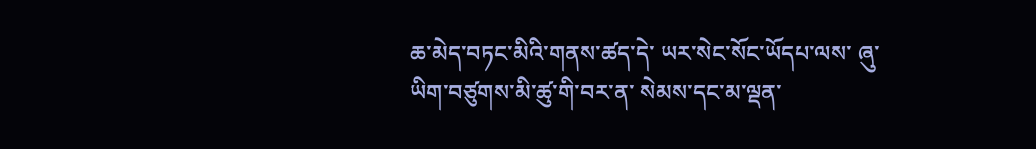ཆ་མེད་བཏང་མིའི་གནས་ཚད་དེ་ ཡར་སེང་སོང་ཡོདཔ་ལས་ ཞུ་ཡིག་བཙུགས་མི་ཚུ་གི་བར་ན་ སེམས་དང་མ་ལྡན་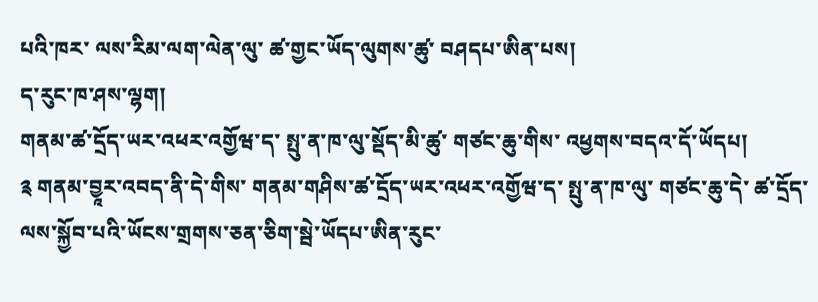པའི་ཁར་ ལས་རིམ་ལག་ལེན་ལུ་ ཚ་གྱང་ཡོད་ལུགས་ཚུ་ བཤདཔ་ཨིན་པས།
ད་རུང་ཁ་ཤས་ལྷག།
གནམ་ཚ་དྲོད་ཡར་འཕར་འགྱོཝ་ད་ སྤུ་ན་ཁ་ལུ་སྡོད་མི་ཚུ་ གཙང་ཆུ་གིས་ འཕྱགས་བདའ་དོ་ཡོདཔ།
༉ གནམ་བྱཱར་འབད་ནི་དེ་གིས་ གནམ་གཤིས་ཚ་དྲོད་ཡར་འཕར་འགྱོཝ་ད་ སྤུ་ན་ཁ་ལུ་ གཙང་ཆུ་དེ་ ཚ་དྲོད་ལས་སྐྱོབ་པའི་ཡོངས་གྲགས་ཅན་ཅིག་སྦེ་ཡོདཔ་ཨིན་རུང་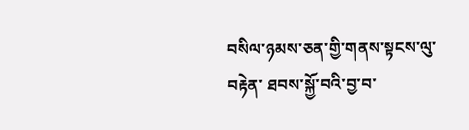བསིལ་ཉམས་ཅན་གྱི་གནས་སྟངས་ལུ་བརྟེན་ ཐབས་སྐྱོ་བའི་བྱ་བ་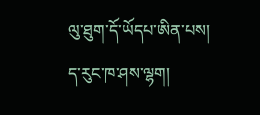ལུ་ཐུག་དོ་ཡོདཔ་ཨིན་པས།
ད་རུང་ཁ་ཤས་ལྷག།